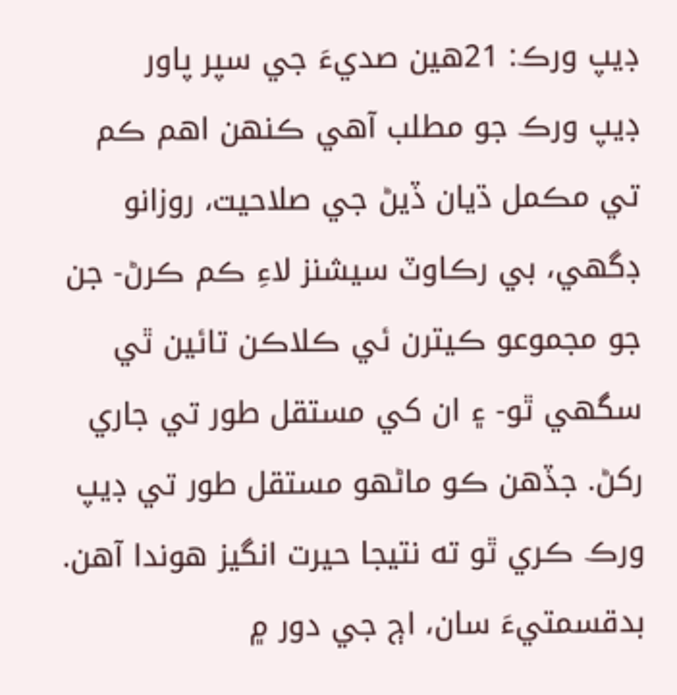ڊيپ ورڪ: 21هين صديءَ جي سپر پاور
ڊيپ ورڪ جو مطلب آهي ڪنهن اهم ڪم تي مڪمل ڌيان ڏيڻ جي صلاحيت، روزانو ڊگهي، بي رڪاوٽ سيشنز لاءِ ڪم ڪرڻ- جن جو مجموعو ڪيترن ئي ڪلاڪن تائين ٿي سگهي ٿو- ۽ ان کي مستقل طور تي جاري رکڻ. جڏهن ڪو ماڻهو مستقل طور تي ڊيپ ورڪ ڪري ٿو ته نتيجا حيرت انگيز هوندا آهن. بدقسمتيءَ سان، اڄ جي دور ۾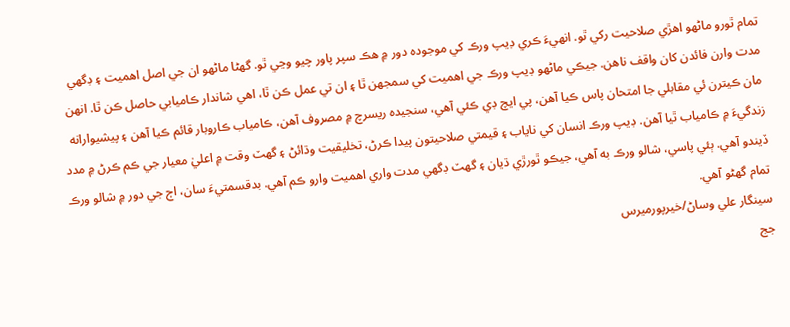تمام ٿورو ماڻهو اهڙي صلاحيت رکي ٿو. انهيءَ ڪري ڊيپ ورڪ کي موجوده دور ۾ هڪ سپر پاور چيو وڃي ٿو. گهڻا ماڻهو ان جي اصل اهميت ۽ ڊگهي مدت وارن فائدن کان واقف ناهن. جيڪي ماڻهو ڊيپ ورڪ جي اهميت کي سمجهن ٿا ۽ ان تي عمل ڪن ٿا، اهي شاندار ڪاميابي حاصل ڪن ٿا. انهن مان ڪيترن ئي مقابلي جا امتحان پاس ڪيا آهن، پي ايچ ڊي ڪئي آهي، سنجيده ريسرچ ۾ مصروف آهن، ڪامياب ڪاروبار قائم ڪيا آهن ۽ پيشيوارانه زندگيءَ ۾ ڪامياب ٿيا آهن. ڊيپ ورڪ انسان کي ناياب ۽ قيمتي صلاحيتون پيدا ڪرڻ، تخليقيت وڌائڻ ۽ گهٽ وقت ۾ اعليٰ معيار جي ڪم ڪرڻ ۾ مدد ڏيندو آهي. ٻئي پاسي، شالو ورڪ به آهي، جيڪو ٿورڙي ڌيان ۽ گهٽ ڊگهي مدت واري اهميت وارو ڪم آهي. بدقسمتيءَ سان، اڄ جي دور ۾ شالو ورڪ تمام گهڻو آهي.
سينگار علي وساڻ/خيرپورميرس
جج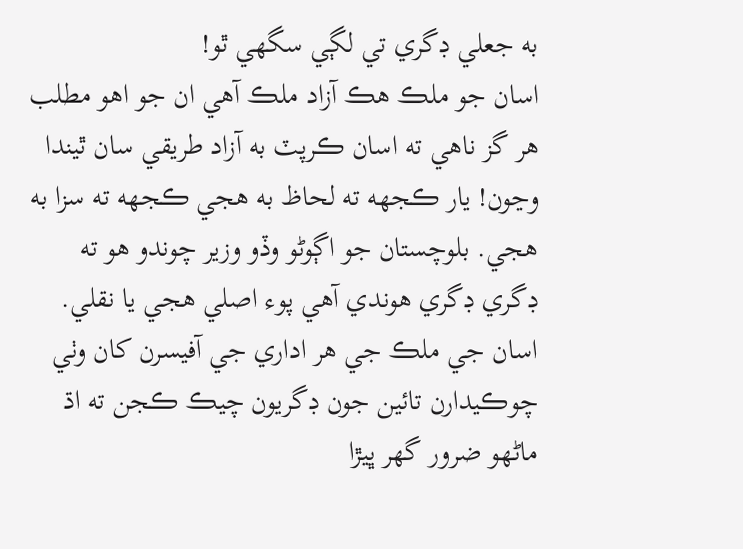به جعلي ڊگري تي لڳي سگهي ٿو!
اسان جو ملڪ هڪ آزاد ملڪ آهي ان جو اهو مطلب هر گز ناهي ته اسان ڪرپٽ به آزاد طريقي سان ٿيندا وڃون! يار ڪجھه ته لحاظ به هجي ڪجھه ته سزا به هجي. بلوچستان جو اڳوڻو وڏو وزير چوندو هو ته ڊگري ڊگري هوندي آهي پوء اصلي هجي يا نقلي. اسان جي ملڪ جي هر اداري جي آفيسرن کان وٺي چوڪيدارن تائين جون ڊگريون چيڪ ڪجن ته اڌ ماڻهو ضرور گهر ڀيڙا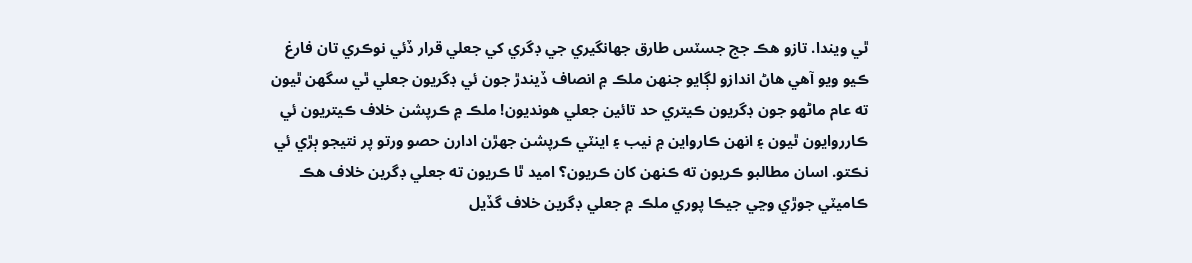ٿي ويندا. تازو هڪ جج جسٽس طارق جهانگيري جي ڊگري کي جعلي قرار ڏئي نوڪري تان فارغ ڪيو ويو آهي هاڻ اندازو لڳايو جنهن ملڪ ۾ انصاف ڏيندڙ جون ئي ڊگريون جعلي ٿي سگهن ٿيون ته عام ماڻهو جون ڊگريون ڪيتري حد تائين جعلي هونديون! ملڪ ۾ ڪرپشن خلاف ڪيتريون ئي ڪارروايون ٿيون ۽ انهن ڪارواين ۾ نيب ۽ اينٽي ڪرپشن جهڙن ادارن حصو ورتو پر نتيجو ٻڙي ئي نڪتو. اسان مطالبو ڪريون ته ڪنهن کان ڪريون؟ اميد ٿا ڪريون ته جعلي ڊگرين خلاف هڪ ڪاميٽي جوڙي وڃي جيڪا پوري ملڪ ۾ جعلي ڊگرين خلاف گڏيل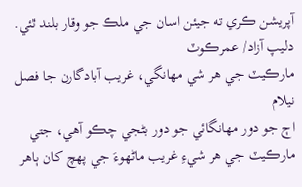آپريشن ڪري ته جيئن اسان جي ملڪ جو وقار بلند ٿئي.
دليپ آزاد/ عمرڪوٽ
مارڪيٽ جي هر شي مهانگي، غريب آبادگارن جا فصل نيلام
اڄ جو دور مهانگائي جو دور بڻجي چڪو آهي، جتي مارڪيٽ جي هر شيءِ غريب ماڻهوءَ جي پهچ کان ٻاهر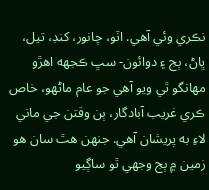نڪري وئي آهي. اٽو، چانور، کنڊ، تيل، ڀاڻ، ٻج ۽ دوائون- سڀ ڪجهه اهڙو مهانگو ٿي ويو آهي جو عام ماڻهو، خاص ڪري غريب آبادگار، ٻن وقتن جي ماني لاءِ به پريشان آهي. جنهن هٿ سان هو زمين ۾ ٻج وجهي ٿو ساڳيو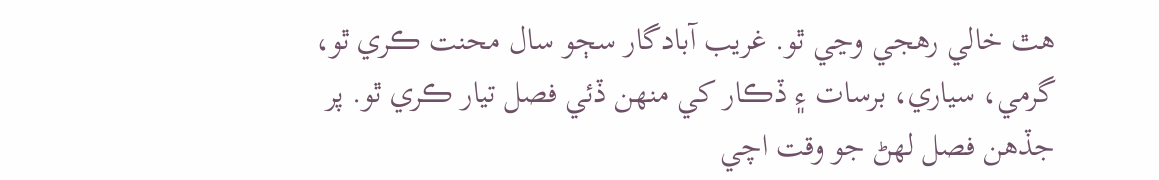هٿ خالي رهجي وڃي ٿو. غريب آبادگار سڄو سال محنت ڪري ٿو، گرمي، سياري، برسات ۽ ڏڪار کي منهن ڏئي فصل تيار ڪري ٿو. پر جڏهن فصل لهڻ جو وقت اچي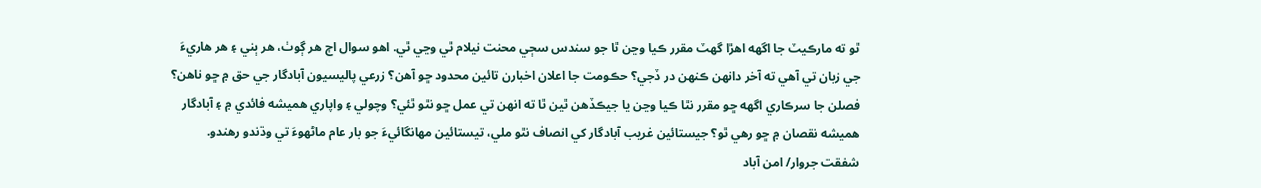ٿو ته مارڪيٽ جا اگهه اهڙا گهٽ مقرر ڪيا وڃن ٿا جو سندس سڄي محنت نيلام ٿي وڃي ٿي. اهو سوال اڄ هر ڳوٺ، هر ٻني ۽ هر هاريءَ جي زبان تي آهي ته آخر دانهن ڪنهن در ڏجي؟ حڪومت جا اعلان اخبارن تائين محدود ڇو آهن؟ زرعي پاليسيون آبادگار جي حق ۾ ڇو ناهن؟ فصلن جا سرڪاري اگهه ڇو مقرر نٿا ڪيا وڃن يا جيڪڏهن ٿين ٿا ته انهن تي عمل ڇو نٿو ٿئي؟ وچولي ۽ واپاري هميشه فائدي ۾ ۽ آبادگار هميشه نقصان ۾ ڇو رهي ٿو؟ جيستائين غريب آبادگار کي انصاف نٿو ملي، تيستائين مهانگائيءَ جو بار عام ماڻهوءَ تي وڌندو رهندو.
شفقت جروار/ امن آباد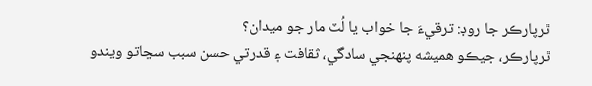ٿرپارڪر جا روڊ: ترقيءَ جا خواب يا لُٽ مار جو ميدان؟
ٿرپارڪر، جيڪو هميشه پنهنجي سادگي، ثقافت ۽ قدرتي حسن سبب سڃاتو ويندو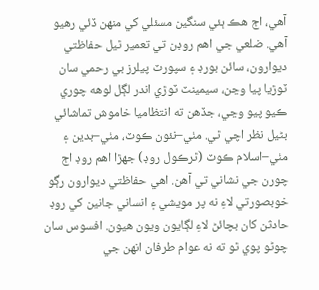آهي، اڄ هڪ ٻئي سنگين مسئلي کي منهن ڏئي رهيو آهي. ضلعي جي اهم روڊن تي تعمير ٿيل حفاظتي ديوارون، سائن بورڊ ۽ سپورٽ پيلرز بي رحمي سان ٽوڙيا پيا وڃن، سيمينٽ ٽوڙي اندر لڳل لوهه چوري ڪيو پيو وڃي، جڏهن ته انتظاميا خاموش تماشائي بڻيل نظر اچي ٿي. مٺي–نئون ڪوٽ، مٺي–بدين ۽ مٺي–اسلام ڪوٽ (ٿرڪول روڊ) جهڙا اهم روڊ اڄ چورن جي نشاني تي آهن. اهي حفاظتي ديوارون رڳو خوبصورتي لاءِ نه پر مويشي ۽ انساني جانين کي روڊ حادثن کان بچائڻ لاءِ لڳايون ويون هيون. افسوس سان چوڻو پوي ٿو ته نه عوام طرفان انهن جي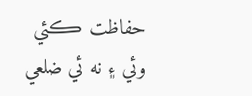حفاظت ڪئي وئي ۽ نه ئي ضلعي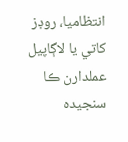انتظاميا، روڊز کاتي يا لاڳاپيل عملدارن ڪا سنجيده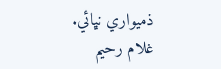ذميواري نڀائي.
غلام رحيم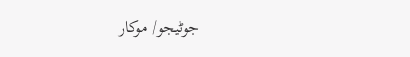جوڻيجو/ موکار